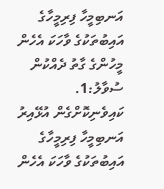އަނބިމީހާ ފިރިމީހާގެ އައިބުތަކުގެ ވާހަކަ އެހެން މީހުންގެ ގާތު ދެއްކުން
ސުވާލު:1. ކައިވެނިކޮށްގެން އުޅޭއިރު އަނބިމީހާ ފިރިމީހާގެ އައިބުތަކުގެ ވާހަކަ އެހެން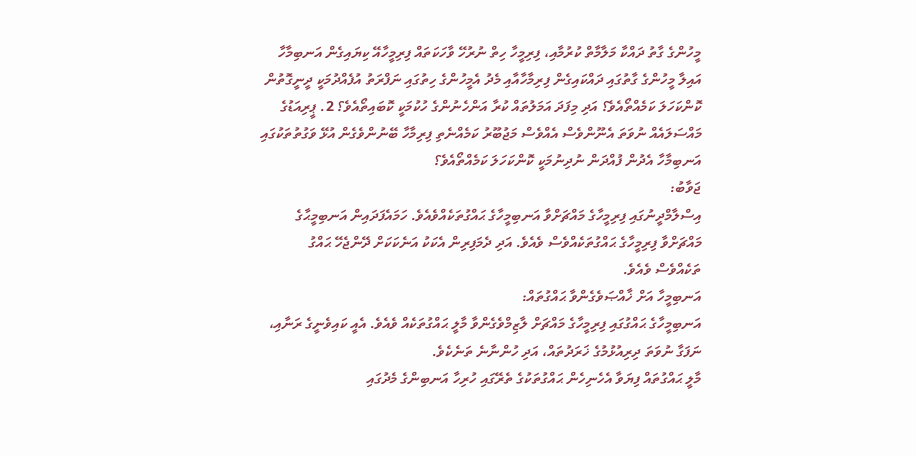މީހުންގެ ގާތު ދައްކާ މަލާމާތް ކުރުމާއި، ފިރިމީހާ ހިތް ނުރުހޭ ވާހަކަތައް ފިރިމީހާއޭ ކިޔައިގެން އަނބިމާހާ އައިލާ މީހުންގެ ގާތުގައި ދައްކައިގެން ފިރިމާހާއާއި މެދު އެމީހުންގެ ހިތުގައި ނަފްރަތު އުފެއްދުމަކީ ދީނީގޮތުން ކޮންކަހަލަ ކަމެއްތޯއެވެ؟ އަދި މިފަދަ އަމަލުތައް ކުރާ އަންހެނުންގެ ހުކުމަކީ ކޮބައިތޯއެވެ؟ 2. ޕީރިއަޑުގެ މައްސަލައެއް ނުވަތަ އެނޫންވެސް އެއްވެސް މަޖުބޫރު ކަމެއްނެތި ފިރިމާހާ ބޭނުންވެގެން އުޅޭ ވަގުތުތަކުގައި އަނބިމާހާ އެދުން ފުއްދަން ނުދިނުމަކީ ކޮންކަހަލަ ކަމެއްތޯއެވެ؟
ޖަވާބު:
އިސްލާމްދީނުގައި ފިރިމީހާގެ މައްޗަށްވާ އަނބިމީހާގެ ޙައްގުތަކެއްވެއެވެ. ހަމައެފަދައިން އަނބިމީޙާގެ މައްޗަށްވާ ފިރިމީހާގެ ޙައްގުތަކެއްވެސް ވެއެވެ. އަދި ދެމަފިރިން އެކަކު އަނެކަކަށް ދޭންޖެހޭ ޙައްގު ތަކެއްވެސް ވެއެވެ.
އަނބިމީހާ އަށް ޚާއްޞަވެގެންވާ ޙައްގުތައް:
އަނބިމީހާގެ ޙައްގުގައި ފިރިމީހާގެ މައްޗަށް ލާޒިމްވެގެންވާ މާލީ ޙައްގުތަކެއް ވެއެވެ. އެއީ ކައިވެނީގެ ރަނާއި، ނަފަގާ ނުވަތަ ދިރިއުޅުމުގެ ޚަރަދުތައް، އަދި ހުންނާނެ ތަނެކެވެ.
މާލީ ޙައްގުތައް ފިޔަވާ އެހެނިހެން ޙައްގުތަކުގެ ތެރޭގައި ހުރިހާ އަނބިންގެ މެދުގައި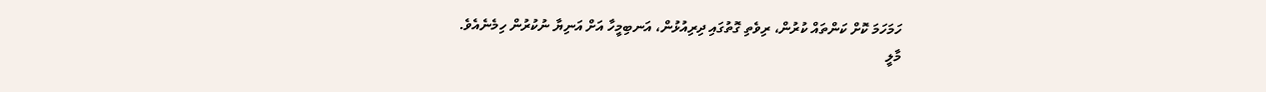ހަމަހަމަ ކޮށް ކަންތައް ކުރުން، ރިވެތި ގޮތުގައި ދިރިއުޅުން، އަނބިމީހާ އަށް އަނިޔާ ނުކުރުން ހިމެނެއެވެ.
މާލީ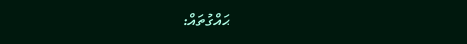ޙައްގުތައް: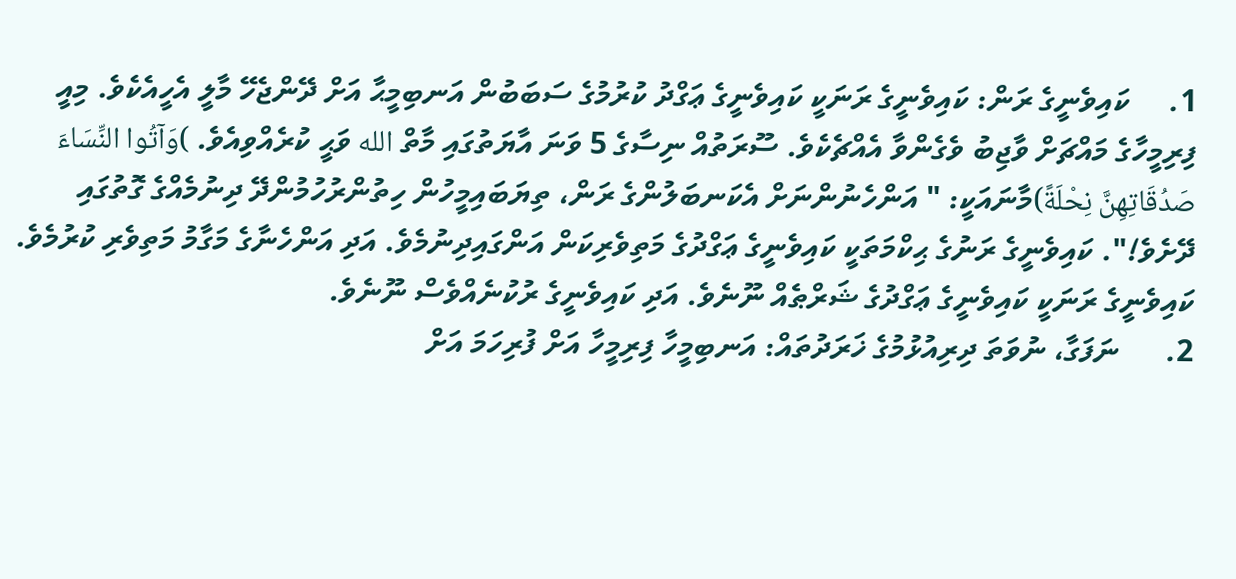1.     ކައިވެނީގެ ރަން: ކައިވެނީގެ ރަނަކީ ކައިވެނީގެ ޢަގްދު ކުރުމުގެ ސަބަބުން އަނބިމީޙާ އަށް ދޭންޖެހޭ މާލީ އެހީއެކެވެ. މިއީ ފިރިމީހާގެ މައްޗަށް ވާޖިބު ވެގެންވާ އެއްޗެކެވެ. ސޫރަތުއް ނިސާގެ 5 ވަނަ އާޔަތުގައި މާތް الله ވަޙީ ކުރެއްވިއެވެ. )وَآتُوا النِّسَاءَ صَدُقَاتِهِنَّ نِحْلَةً)މާނައަކީ: " އަންހެނުންނަށް އެކަނބަލުންގެ ރަން، ތިޔަބައިމީހުން ހިތުންރުހުމުންދޭ ދިނުމެއްގެ ގޮތުގައި ދޭށެވެ!". ކައިވެނީގެ ރަނުގެ ޙިކްމަތަކީ ކައިވެނީގެ ޢަގްދުގެ މަތިވެރިކަން އަންގައިދިނުމެވެ. އަދި އަންހެނާގެ މަގާމު މަތިވެރި ކުރުމެވެ.
ކައިވެނީގެ ރަނަކީ ކައިވެނީގެ ޢަގްދުގެ ޝަރްޠެއް ނޫނެވެ. އަދި ކައިވެނީގެ ރުކުނެއްވެސް ނޫނެވެ.
2.      ނަފަގާ، ނުވަތަ ދިރިއުޅުމުގެ ޚަރަދުތައް: އަނބިމީހާ ފިރިމީހާ އަށް ފުރިހަމަ އަށް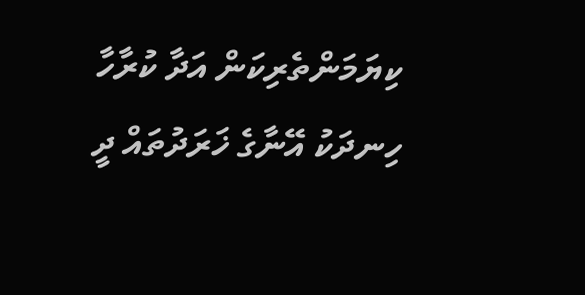ކިޔަމަންތެރިކަން އަދާ ކުރާހާ ހިނދަކު އޭނާގެ ޚަރަދުތައް ދީ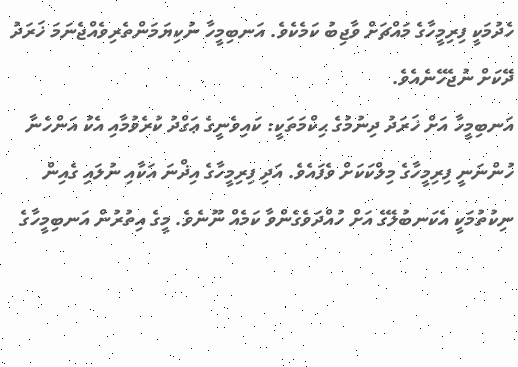ހެދުމަކީ ފިރިމީހާގެ މައްޗަށް ވާޖިބު ކަމެކެވެ. އަނބިމީހާ ނުކިޔަމަންތެރިވެއްޖެނަމަ ޚަރަދު ދޭކަށް ނުޖެހޭނެއެވެ.
އަނބިމީހާ އަށް ޚަރަދު ދިނުމުގެ ޙިކްމަތަކީ: ކައިވެނީގެ ޢަގްދު ކުރެވުމާއި އެކު އަންހެނާ ހުންނަނީ ފިރިމީހާގެ މިލްކަކަށް ވެފައެވެ. އަދި ފިރިމީހާގެ އިޛްނަ އަކާއި ނުލައި ގެއިން ނިކުތުމަކީ އެކަނބުލޭގެ އަށް ހުއްދަވެގެންވާ ކަމެއް ނޫނެވެ. މީގެ އިތުރުން އަނބިމީހާގެ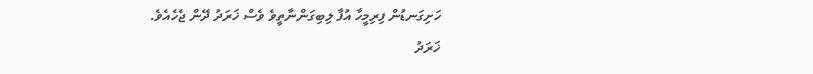ހަށިގަނޑުން ފިރިމީހާ އުފާ ލިބިގަންނާތީވެ ވެސް ޚަރަދު ދޭން ޖެހެއެވެ.
ޚަރަދު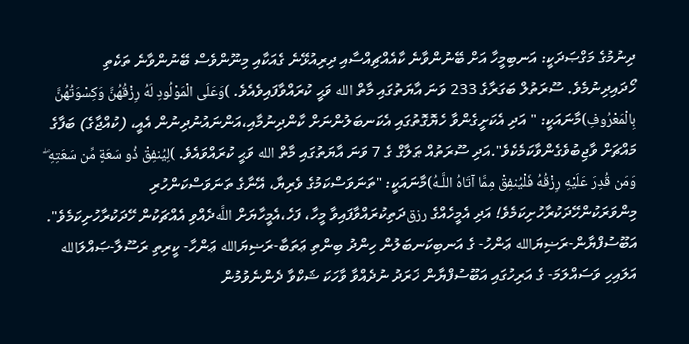ދިނުމުގެ މަގްޞަދަކީ: އަނބިމީހާ އަށް ބޭނުންވާނެ ކާއެއްޗިއްސާއި ދިރިއުޅޭނެ ގެއަކާއި މިނޫންވެސް ބޭނުންވާނެ ތަކެތި ހޯދައިދިނުމެވެ. ސޫރަތުލް ބަގަރާގެ 233 ވަނަ އާޔަތުގައި މާތް الله ވަޙީ ކުރައްވާފައިވެއެވެ. )وَعَلَى الْمَوْلُودِ لَهُ رِزْقُهُنَّ وَكِسْوَتُهُنَّ بِالْمَعْرُوفِ)މާނައަކީ: " އަދި އެކަށީގެންވާ ހެޔޮގޮތުގައި އެކަނބަލުންނަށް ކާންދިނުމާއި،އަންނައުނުދިނުން އެއީ، (ކުއްޖާގެ) ބަފާގެ މައްޗަށް ވާޖިބުވެގެންވާކަމެކެވެ".އަދި ސޫރަތުއް ޠަލާގް ގެ 7 ވަނަ އާޔަތުގައި މާތް الله ވަޙީ ކުރައްވައެވެ. )لِيُنفِقْ ذُو سَعَةٍ مِّن سَعَتِهِ ۖ وَمَن قُدِرَ عَلَيْهِ رِزْقُهُ فَلْيُنفِقْ مِمَّا آتَاهُ اللَّـهُ)މާނައަކީ: "ތަނަވަސްކަމުގެ ވެރިޔާ، އޭނާގެ ތަނަވަސްކަންހުރި މިންވަރަކުންހޭދަކުރާހުށިކަމެވެ! އަދި އެމީހެއްގެ رزقދަތިކުރައްވާފައިވާ މީހާ، ފަހެ،އެމީހާޔަށް اللَّهދެއްވި އެއްޗަކުން ހޭދަކުރާހުށިކަމެވެ".
އަބޫސުފްޔާން-ރަޟިޔަالله ޢަންހު- ގެ އަނބިކަނބަލުން ހިންދު ބިންތި ޢަތަބާ-ރަޟިޔަالله ޢަންހާ- ކީރިތި ރަސޫލާ-ޞައްލަالله އަލައިހި ވަސައްލަމަ- ގެ އަރިހުގައި އަބޫސުފްޔާން ޚަރަދު ނުދެއްވާ ވާހަކަ ޝަކްވާ ދެންނެވުމުން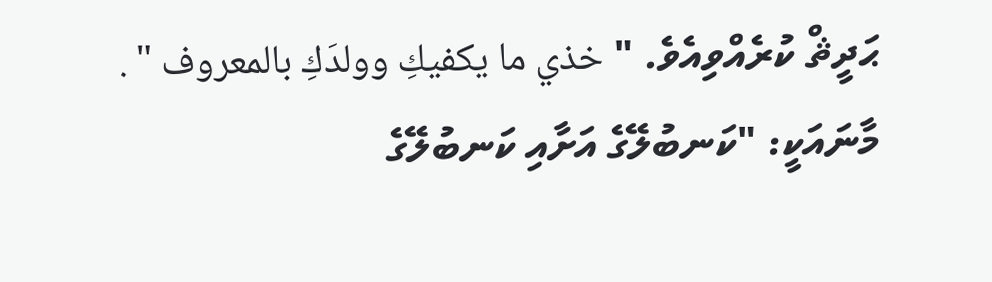ޙަދީޘް ކުރެއްވިއެވެ. " خذي ما يكفيكِ وولدَكِ بالمعروف " . މާނައަކީ: "ކަނބުލޭގެ އަށާއި ކަނބުލޭގެ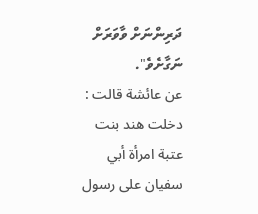ދަރިންނަށް ވާވަރަށް ނަގާށެވެ".
عن عائشة قالت : دخلت هند بنت عتبة امرأة أبي سفيان على رسول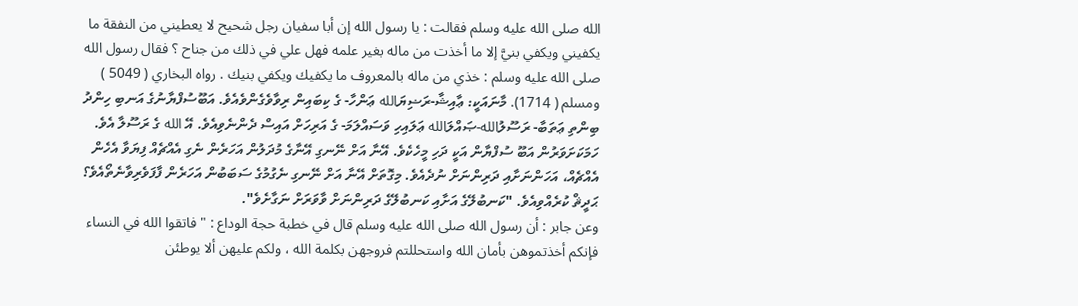الله صلى الله عليه وسلم فقالت : يا رسول الله إن أبا سفيان رجل شحيح لا يعطيني من النفقة ما يكفيني ويكفي بنيَّ إلا ما أخذت من ماله بغير علمه فهل علي في ذلك من جناح ؟ فقال رسول الله صلى الله عليه وسلم : خذي من ماله بالمعروف ما يكفيك ويكفي بنيك . رواه البخاري ( 5049 ) ومسلم ( 1714). މާނައަކީ: ޢާއިޝާ-ރަޟިޔަالله ޢަންހާ- ގެ ކިބައިން ރިވާވެގެންވެއެވެ. އަބޫސުފްޔާނުގެ އަނބި ހިންދު ބިންތި ޢަތަބާ- ރަސޫލުالله-ޞައްލަالله ޢަލައިހި ވަސައްލަމަ- ގެ އަރިހަށް އައިސް ދެންނެވިއެވެ. އޭ الله ގެ ރަސޫލާ އެވެ. ހަމަކަށަވަރުން އަބޫ ސުފްޔާން އަކީ ދަހި މީހެކެވެ. އޭނާ އަށް ނޭނގި އޭނާގެ މުދަލުން އަހަރެން ނެގި އެއްޗެއް ފިޔަވާ އެހެން އެއްޗެއް، އަހަންނަށާއި ދަރިންނަށް ނުދެއެވެ. މިގޮތަށް އޭނާ އަށް ނޭނގި ނެގުމުގެ ސަބަބުން އަހަރެން ފާފަވެރިވާނެތޯއެވެ؟ ޙަދީޘް ކުރެއްވިއެވެ. "ކަނބުލޭގެ އަށާއި ކަނބުލޭގެ ދަރިންނަށް ވާވަރަށް ނަގާށެވެ".
وعن جابر : أن رسول الله صلى الله عليه وسلم قال في خطبة حجة الوداع : " فاتقوا الله في النساء فإنكم أخذتموهن بأمان الله واستحللتم فروجهن بكلمة الله ، ولكم عليهن ألا يوطئن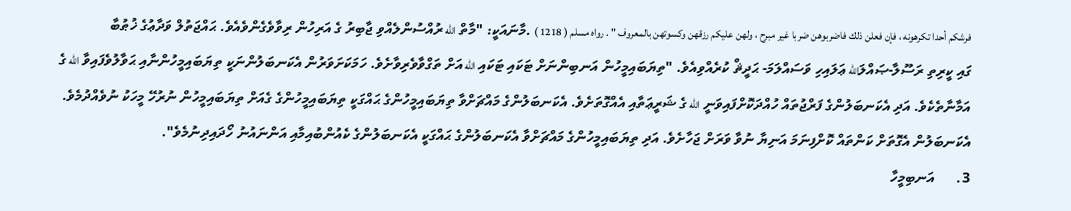فرشكم أحدا تكرهونه ، فإن فعلن ذلك فاضربوهن ضربا غير مبرح ، ولهن عليكم رزقهن وكسوتهن بالمعروف " . رواه مسلم ( 1218 ) .މާނައަކީ: "މާތް الله ރުއްސުންލެއްވި ޖާބިރު ގެ އަރިހުން ރިވާވެގެންވެއެވެ. ޙައްޖަތުލް ވަދާޢުގެ ޚުޠުބާ ގައި ކީރިތި ރަސޫލާ-ޞައްލަالله ޢަލައިހި ވަސައްލަމަ- ޙަދީޘް ކުރެއްވިއެވެ. "ތިޔަބައިމީހުން އަނބިންނަށް ޓަކައި ޓަކައި الله އަށް ތަގްވާވެރިވާށެވެ. ހަމަކަށަވަރުން އެކަނބަލުންނަކީ ތިޔަބައިމީހުންނާއި ޙަވާލުވެފައިވާ الله ގެ އަމާނާތެކެވެ. އަދި އެކަނބަލުންގެ ފަރްޖުތައް ހުއްދަކޮށްފައިވަނީ الله ގެ ޝަރީޢަތާއި އެއްގޮތަށެވެ. އެކަނބަލުންގެ މައްޗަށްވާ ތިޔަބައިމީހުންގެ ޙައްގަކީ ތިޔަބައިމީހުންގެ ގެއަށް ތިޔަބައިމީހުން ނުރުހޭ މީހަކު ނުވެއްދުމެވެ. އެކަނބަލުން އެގޮތަށް ކަންތައް ކޮށްފިނަމަ އަނިޔާ ނުވާ ވަރަށް ޖަހާށެވެ. އަދި ތިޔަބައިމީހުންގެ މައްޗަށްވާ އެކަނބަލުންގެ ޙައްގަކީ އެކަނބަލުންގެ ކެއުންބުއިމާއި އަންނައުނު ހޯދައިދިނުމެވެ".
3.      އަނބިމީހާ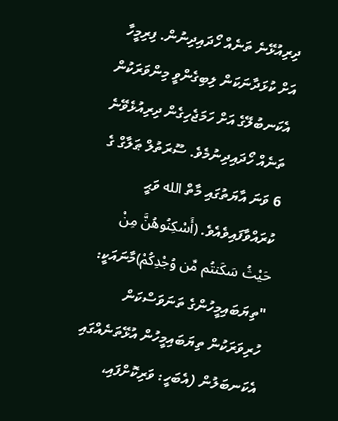ދިރިއުޅޭނެ ތަނެއް ހޯދައިދިނުން. ފިރިމީހާ އަށް ކުޅަދާނަކަން ލިބިގެންވީ މިންވަރަކުން އެކަނބުލޭގެ އަށް ހަމަޖެހިގެން ދިރިއުޅެވޭނެ ތަނެއް ހޯދައިދިނުމެވެ. ސޫރަތުލް ޠަލާގް ގެ 6 ވަނަ އާޔަތުގައި މާތް الله ވަޙީ ކުރައްވާފައިވެއެވެ. (أَسْكِنُوهُنَّ مِنْ حَيْثُ سَكَنتُم مِّن وُجْدِكُمْ)މާނައަކީ: "ތިޔަބައިމީހުންގެ ތަނަވަސްކަން ހުރިވަރަކުން ތިޔަބައިމީހުން އުޅޭތަނެއްގައި އެކަނބަލުން (އެބަހީ: ވަރިކޮށްފައި،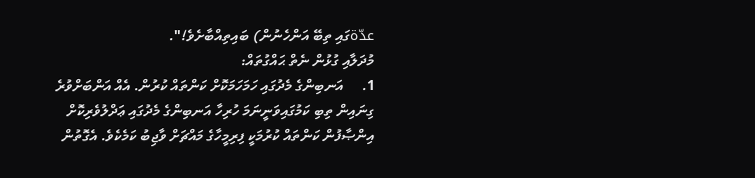عدّةގައި ތިބޭ އަންހެނުން) ބައިތިއްބާށެވެ!".
މުދަލާއި ގުޅުން ނެތް ޙައްގުތައް:
1.     އަނބިންގެ މެދުގައި ހަމަހަމަކޮށް ކަންތައް ކުރުން. އެއް އަންބަށްވުރެ ގިނައިން ތިބި ކަމުގައިވަނީނަމަ ހުރިހާ އަނބިންގެ މެދުގައި ޢަދްލުވެރިކޮށް އިންޞާފުން ކަންތައް ކުރުމަކީ ފިރިމީހާގެ މައްޗަށް ވާޖިބު ކަމެކެވެ. އެގޮތުން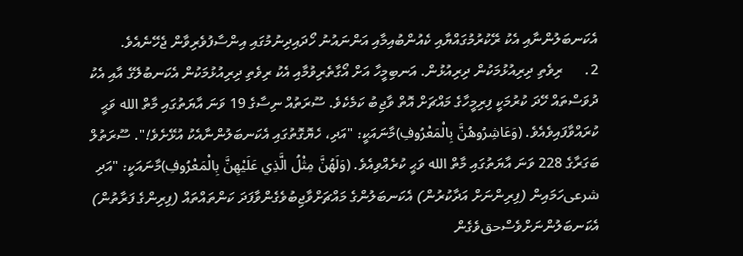އެކަނބަލުންނާއި އެކު ރޭކުރުމުގައްޔާއި ކެއުންބުއިމާއި އަންނައުނު ހޯދައިދިނުމުގައި އިންސާފުވެރިވާން ޖެހޭނެއެވެ.
2.      ރިވެތި ދިރިއުޅުމަކުން ދިރިއުޅުން. އަނބިމީހާ އަށް އޯގާތެރިވުމާއި އެކު ރިވެތި ދިރިއުޅުމަކުން އެކަނބުލޭގެ އާއި އެކު ދުވަސްތައް ހޭދަ ކުރުމަކީ ފިރިމީހާގެ މައްޗަށް އޮތް ވާޖިބު ކަމެކެވެ. ސޫރަތުއް ނިސާގެ 19 ވަނަ އާޔަތުގައި މާތް الله ވަޙީ ކުރައްވާފައިވެއެވެ. (وَعَاشِرُوهُنَّ بِالْمَعْرُوفِ)މާނައަކީ: "އަދި، ހެޔޮގޮތުގައި އެކަނބަލުންނާއެކު އުޅޭށެވެ!". ސޫރަތުލް ބަގަރާގެ 228 ވަނަ އާޔަތުގައި މާތް الله ވަޙީ ކުރެއްވިއެވެ. (وَلَهُنَّ مِثْلُ الَّذِي عَلَيْهِنَّ بِالْمَعْرُوفِ)މާނައަކީ: "އަދި شرعىހަމައިން (ފިރިންނަށް އަދާކުރުން) އެކަނބަލުންގެ މައްޗަށްވާޖިބުވެގެންވާފަދަ ކަންތައްތައް (ފިރިންގެ ފަރާތުން) އެކަނބަލުންނަށްވެސްحقވެގެން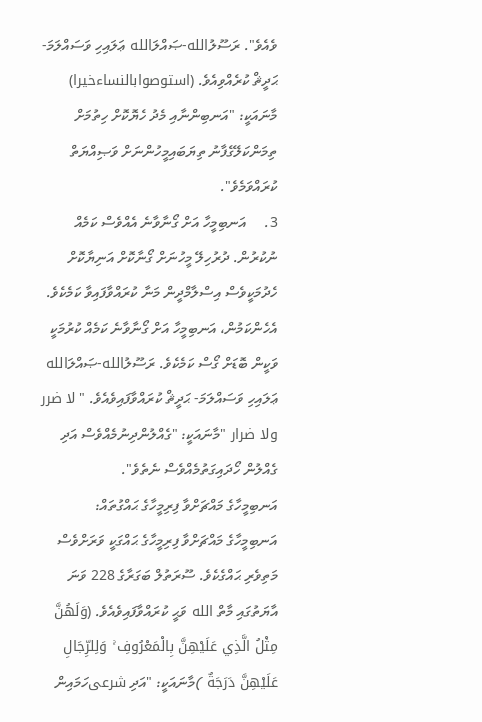ވެއެވެ". ރަސޫލުالله-ޞައްލަالله ޢަލައިހި ވަސައްލަމަ- ޙަދީޘް ކުރެއްވިއެވެ. (استوصوابالنساءخيرا) މާނައަކީ: "އަނބިންނާއި މެދު ހެޔޮކޮށް ހިތުމަށް ތިމަންކަލޭގެފާނު ތިޔަބައިމީހުންނަށް ވަޞިއްޔަތް ކުރައްވަމެވެ".
3.     އަނބިމީހާ އަށް ގޯނާވާނެ އެއްވެސް ކަމެއް ނުކުރުން. ދުރުހިލޭ މީހުނަށް ގޯނާކޮށް އަނިޔާކޮށް ހެދުމަކީވެސް އިސްލާމްދީން މަނާ ކުރައްވާފައިވާ ކަމެކެވެ. އެހެންކަމުން، އަނބިމީހާ އަށް ގޯނާވާނެ ކަމެއް ކުރުމަކީ ވަކީން ބޮޑަށް ގޯސް ކަމެކެވެ. ރަސޫލުالله-ޞައްލަالله ޢަލައިހި ވަސައްލަމަ- ޙަދީޘް ކުރައްވާފައިވެއެވެ. " لا ضرر ولا ضرار "މާނައަކީ: "ގެއްލުންދިނުމެއްވެސް އަދި ގެއްލުން ހޯދައިގަތުމެއްވެސް ނެތެވެ".
އަނބިމީހާގެ މައްޗަށްވާ ފިރިމީހާގެ ޙައްގުތައް:
އަނބިމީހާގެ މައްޗަށްވާ ފިރިމީހާގެ ޙައްގަކީ ވަރަށްވެސް މަތިވެރި ޙައްގެކެވެ. ސޫރަތުލް ބަގަރާގެ 228 ވަނަ އާޔަތުގައި މާތް الله ވަޙީ ކުރައްވާފައިވެއެވެ. (وَلَهُنَّ مِثْلُ الَّذِي عَلَيْهِنَّ بِالْمَعْرُوفِ ۚ وَلِلرِّجَالِ عَلَيْهِنَّ دَرَجَةٌ )މާނައަކީ: "އަދި شرعىހަމައިން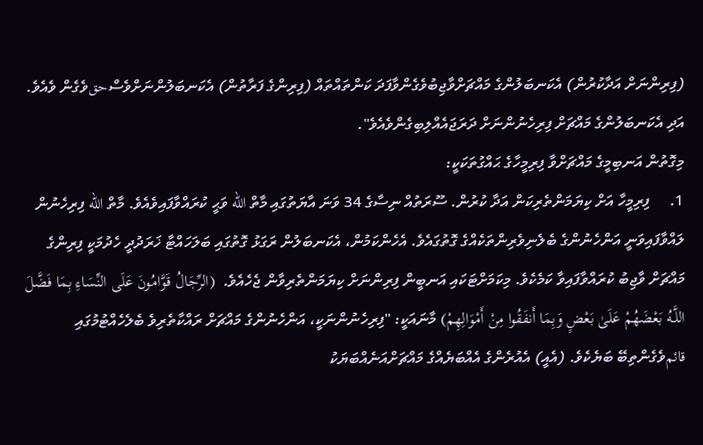(ފިރިންނަށް އަދާކުރުން) އެކަނބަލުންގެ މައްޗަށްވާޖިބުވެގެންވާފަދަ ކަންތައްތައް (ފިރިންގެ ފަރާތުން) އެކަނބަލުންނަށްވެސްحقވެގެން ވެއެވެ. އަދި އެކަނބަލުންގެ މައްޗަށް ފިރިހެނުންނަށް ދަރަޖައެއްލިބިގެންވެއެވެ".
މިގޮތުން އަނބިމީގެ މައްޗަށްވާ ފިރިމީހާގެ ޙައްގުތަކަކީ:
1.     ފިރިމީހާ އަށް ކިޔަމަންތެރިކަން އަދާ ކުރުން. ސޫރަތުއް ނިސާގެ 34 ވަނަ އާޔަތުގައި މާތް الله ވަޙީ ކުރައްވާފައިވެއެވެ. މާތް الله ފިރިހެނުން ލައްވާފައިވަނީ އަންހެނުންގެ ބެލެނިވެރިންތަކެއްގެ ގޮތުގައެވެ. އެހެންކަމުން، އެކަނބަލުން ރަގަޅު ގޮތުގައި ބަލަހައްޓާ ޚަރަދުދީ ހެދުމަކީ ފިރިންގެ މައްޗަށް ވާޖިބު ކުރައްވާފައިވާ ކަމެކެވެ. މިކަމަށްޓަކައި އަނބީން ފިރިންނަށް ކިޔަމަންތެރިވާން ޖެހެއެވެ.  (الرِّجَالُ قَوَّامُونَ عَلَى النِّسَاءِ بِمَا فَضَّلَ اللَّـهُ بَعْضَهُمْ عَلَىٰ بَعْضٍ وَبِمَا أَنفَقُوا مِنْ أَمْوَالِهِمْ) މާނައަކީ: "ފިރިހެނުންނަކީ، އަންހެނުންގެ މައްޗަށް ރައްކާތެރިވެ ބެލެހެއްޓުމުގައި قائمވެގެންތިބޭ ބަޔެކެވެ. (އެއީ) އެއުރެންގެ އެއްބަޔެއްގެ މައްޗަށްއަނެއްބަޔަކު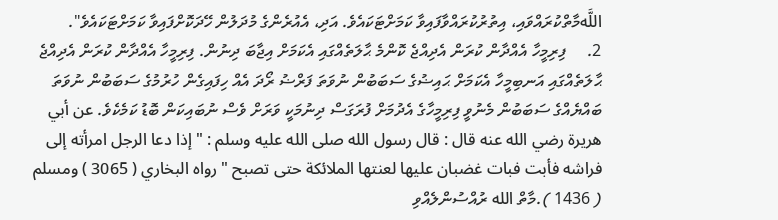اللَّهމާތްކުރައްވައި، އިތުރުކުރައްވާފައިވާ ކަމަށްޓަކައެވެ. އަދި، އެއުރެންގެ މުދަލުން ހޭދަކޮށްފައިވާ ކަމަށްޓަކައެވެ".
2.     ފިރިމީހާ އެއްދާން ކުރަން އެދިއްޖެ ކޮންމެ ޙާލަތެއްގައި އެކަމަށް އިޖާބަ ދިނުން. ފިރިމީހާ އެއްދާން ކުރަން އެދިއްޖެ ޙާލަތެއްގައި އަނބިމީހާ އެކަމަށް ޙައިޟުގެ ސަބަބުން ނުވަތަ ފަރްޟު ރޯދަ އެއް ހިފައިގެން ހުރުމުގެ ސަބަބުން ނުވަތަ ބައްޔެއްގެ ސަބަބުން މެނުވީ ފިރިމީހާގެ އެދުމަށް ފުރަގަސް ދިނުމަކީ ވަރަށް ވެސް ނުބައިކަން ބޮޑު ކަމެކެވެ. عن أبي هريرة رضي الله عنه قال : قال رسول الله صلى الله عليه وسلم : " إذا دعا الرجل امرأته إلى فراشه فأبت فبات غضبان عليها لعنتها الملائكة حتى تصبح " رواه البخاري ( 3065 ) ومسلم ( 1436 ).މާތް الله ރުއްސުންލެއްވި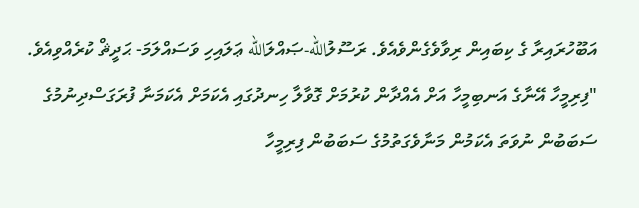އަބޫހުރައިރާ ގެ ކިބައިން ރިވާވެގެންވެއެވެ. ރަސޫލުالله-ޞައްލަالله ޢަލައިހި ވަސައްލަމަ- ޙަދީޘް ކުރެއްވިއެވެ. "ފިރިމީހާ އޭނާގެ އަނބިމީހާ އަށް އެއްދާން ކުރުމަށް ގޮވާލާ ހިނދުގައި އެކަމަށް އެކަމަނާ ފުރަގަސްދިނުމުގެ ސަބަބުން ނުވަތަ އެކަމުން މަނާވެގަތުމުގެ ސަބަބުން ފިރިމީހާ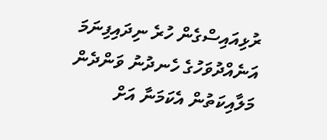ރުޅިއައިސްގެން ހުރެ ނިދައިފިނަމަ އަނެއްދުވަހުގެ ހެނދުނު ވަންދެން މަލާއިކަތުން އެކަމަނާ އަށް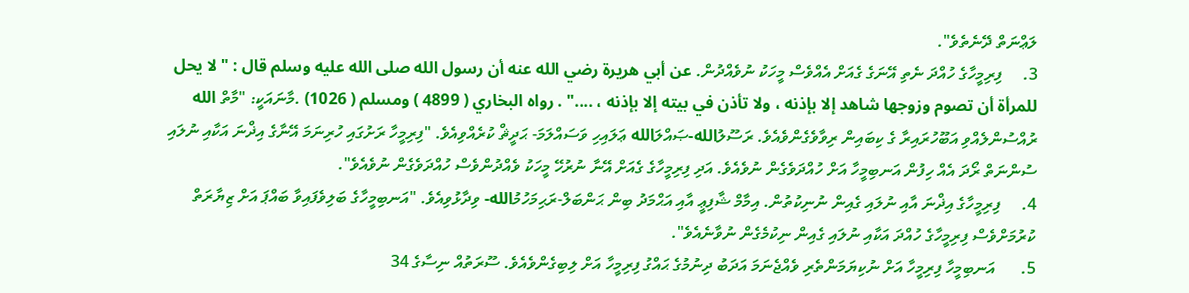ލަޢްނަތް ދޭނެތެވެ".
3.     ފިރިމީހާގެ ހުއްދަ ނެތި އޭނަގެ ގެއަށް އެއްވެސް މީހަކު ނުވެއްދުން. عن أبي هريرة رضي الله عنه أن رسول الله صلى الله عليه وسلم قال : " لا يحل للمرأة أن تصوم وزوجها شاهد إلا بإذنه ، ولا تأذن في بيته إلا بإذنه ، ...." . رواه البخاري ( 4899 ) ومسلم ( 1026) .މާނައަކީ: "މާތް الله ރުއްސުންލެއްވި އަބޫހުރައިރާ ގެ ކިބައިން ރިވާވެގެންވެއެވެ. ރަސޫލުالله-ޞައްލަالله ޢަލައިހި ވަސައްލަމަ- ޙަދީޘް ކުރެއްވިއެވެ. "ފިރިމީހާ ރަށުގައި ހުރިނަމަ އޭނާގެ އިޛްނަ އަކާއި ނުލައި ސުންނަތް ރޯދަ އެއް ހިފުން އަނބިމީހާ އަށް ހުއްދަވެގެން ނުވެއެވެ. އަދި ފިރިމީހާގެ ގެއަށް އޭނާ ނުރުހޭ މީހަކު ވެއްދުންވެސް ހުއްދަވެގެން ނުވެއެވެ".
4.     ފިރިމީހާގެ އިޛްނަ އާއި ނުލައި ގެއިން ނުނިކުތުން. އިމާމް ޝާފިޢީ އާއި އަޙްމަދު ބިން ޙަންބަލް-ރަޙިމަހުމުالله- ވިދާޅުވިއެވެ. "އަނބިމީހާގެ ބަލިވެފައިވާ ބައްޕަ އަށް ޒިޔާރަތް ކުރުމަށްވެސް ފިރިމީހާގެ ހުއްދަ އަކާއި ނުލައި ގެއިން ނިކުމެގެން ނުވާނެއެވެ".
5.      އަނބިމީހާ ފިރިމީހާ އަށް ނުކިޔަމަންތެރި ވެއްޖެނަމަ އަދަބު ދިނުމުގެ ޙައްގު ފިރިމީހާ އަށް ލިބިގެންވެއެވެ. ސޫރަތުއް ނިސާގެ 34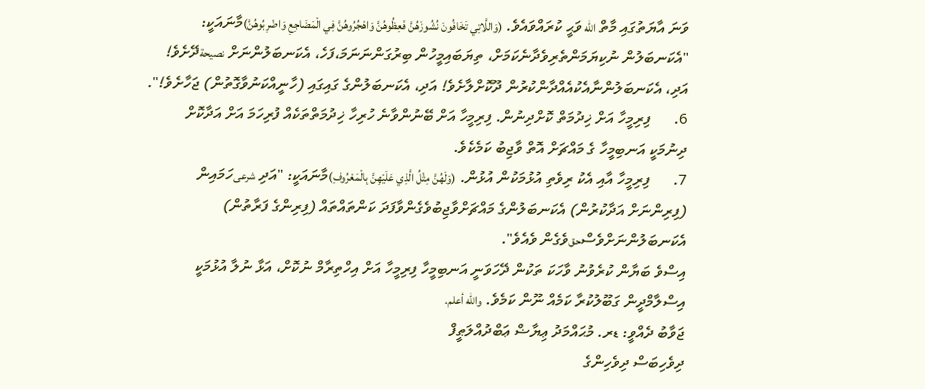ވަނަ އާޔަތުގައި މާތް الله ވަޙީ ކުރައްވައެވެ. (وَاللَّاتِي تَخَافُونَ نُشُوزَهُنَّ فَعِظُوهُنَّ وَاهْجُرُوهُنَّ فِي الْمَضَاجِعِ وَاضْرِبُوهُنَّ)މާނައަކީ: "އެކަނބަލުން ނުކިޔަމަންތެރިވެދާނެކަމަށް، ތިޔަބައިމީހުން ބިރުގަންނަނަމަ،ފަހެ، އެކަނބަލުންނަށް نصيحةދޭށެވެ! އަދި، އެކަނބަލުންނާއެކުއެއްދާންކުރުން ދޫކޮށްލާށެވެ! އަދި، އެކަނބަލުންގެ ގައިގައި (ހާނީއްކަނުވާގޮތުން) ޖަހާށެވެ!".
6.      ފިރިމީހާ އަށް ޚިދުމަތް ކޮށްދިނުން. ފިރިމީހާ އަށް ބޭނުންވާނެ ހުރިހާ ޚިދުމަތްތަކެއް ފުރިހަމަ އަށް އަދާކޮށް ދިނުމަކީ އަނބިމީހާ ގެ މައްޗަށް އޮތް ވާޖިބު ކަމެކެވެ.
7.      ފިރިމީހާ އާއި އެކު ރިވެތި އުޅުމަކުން އުޅުން. (وَلَهُنَّ مِثْلُ الَّذِي عَلَيْهِنَّ بِالْمَعْرُوفِ)މާނައަކީ: "އަދި شرعىހަމައިން (ފިރިންނަށް އަދާކުރުން) އެކަނބަލުންގެ މައްޗަށްވާޖިބުވެގެންވާފަދަ ކަންތައްތައް (ފިރިންގެ ފަރާތުން) އެކަނބަލުންނަށްވެސްحقވެގެން ވެއެވެ".
އިސްވެ ބަޔާން ކުރެވުނު ވާހަކަ ތަކުން ދޭހަވަނީ އަނބިމީހާ ފިރިމީހާ އަށް އިހްތިރާމް ނުކޮށް، އަޅާ ނުލާ އުޅުމަކީ އިސްލާމްދީން ގަބޫލުކުރާ ކަމެއް ނޫން ކަމެވެ. والله أعلم.
ޖަވާބު ދެއްވީ: ޑރ. މުޙައްމަދު ޢިޔާޟް ޢަބްދުއްލަޠީފް
ދިވެހިބަސް ދިވެހިންގެ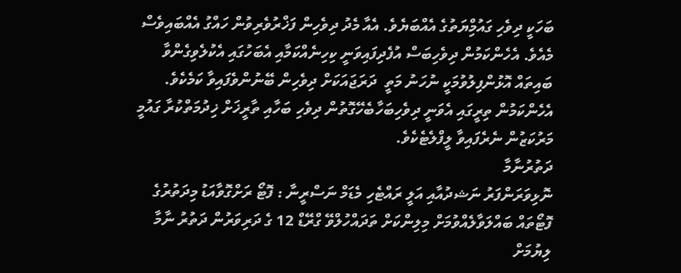ބަހަކީ ދިވެހި ގައުމިްޔަތުގެ އެއްބަޔެވެ. އެއާ މެދު ދިވެހިން ފަޚްރުވެރިވުން ހައްގު އެއްބައިވެސް މެއެވެ. އެހެންކަމުން ދިވެހިބަސް އުފެދިފައިވަނީ ކިހިނެއްކަމާއި އެބަހުގައި އެކުލެވިގެންވާ ބައިތައް އޮޅުންފިލުވުމަކީ ނުހަނު މަތީ  ދަރަޖައަކަށް ދިވެހިން ބޭނުންވެފައިވާ ކަމެކެވެ. އެހެންކަމުން ތިރީގައި އެވަނީ ދިވެހިބަހާބެހޭގޮތުން ދިވެހި ބަހާއި ތާރީޚަށް ޚިދުމަތްކުރާ ގައުމީ މަރުކަޒުން ނެރެފައިވާ ލީފްލެޓެކެވެ.
ދަތުރުނާމާ
ނޮޅިވަރަންފަރު ނަޝދުއާއި އަލީ ރައްޓެހި މެޑަމް ނަސްރީނާ : ފޮޓޯ ރަށްގޮވާއަޑު މިދަތުރުގެ ފޮޓޯތައް ބައްލަވާލެއްވުމަށް މިލިންކަށް ތަދައްހުލްވޭ ގްރޭޑް 12 ގެ ދަރިވަރުން ދަތުރު ނާމާ ލިޔުމަށް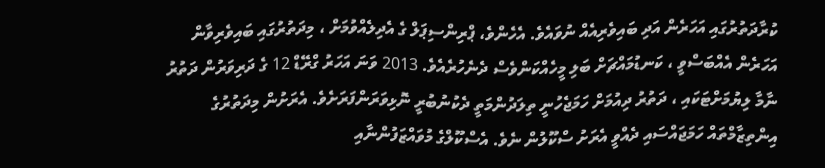ކުރާދަތުރުގައި އަހަރެން އަދި ބައިވެރިއެއް ނުވައެވެ. އެހެންވެ، ޕްރިންސިޕަލް ގެ އެދިލެއްވުމަށް ، މިދަތުރުގައި ބައިވެރިވާން އަހަރެން އެއްބަސްވީ ، ކަނޑުމައްޗަށް ބަލި މީހެއްކަންވެސް ދެނެހުރެއެވެ. 2013 ވަނަ އަހަރު ގްރޭޑް 12 ގެ ދަރިވަރުން ދަތުރު ނާމާ ލިޔުމަށްޓަކައި ، ދަތުރު ދިއުމަށް ހަމަޖެހުނީ ތިލަދުންމަތީ ދެކުނުބުރީ ނޮޅިވަރަންފަރަށެވެ. އެރަށުން މިދަތުރުގެ އިންތިޒާމްތައް ހަމަޖައްސައި ދެއްވީ އެރަށު ސްކޫލުން ނެވެ. އެސްކޫލްގެ މުވައްޒަފުންނާއި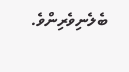ބެލެނިވެރިންވެ.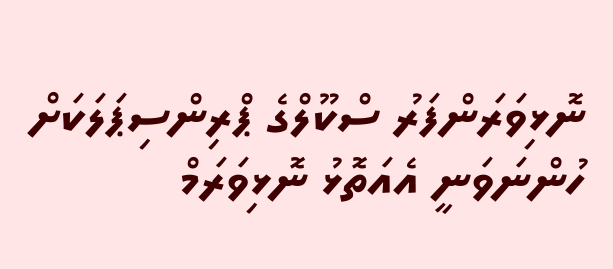ނޮޅިވަރަންފަރު ސްކޫލްގެ ޕްރިންސިޕަލަކަށް ހުންނަވަނީ އެއަތޮޅު ނޮޅިވަރަމް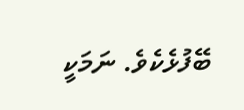ބޭފުޅެކެވެ. ނަމަކީ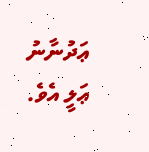ޢަދުނާނު ޢަލީ އެވެ.